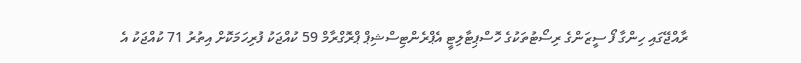ރާއްޖޭގައި ހިންގާ ފޯ ސީޒަންގެ ރިސޯޓުތަކުގެ ހޮސްޕިޓާލިޓީ އެޕްރެންޓިސްޝިޕް ޕްރޮގްރާމް 59 ކުއްޖަކު ފުރިހަމަކޮށް އިތުރު 71 ކުއްޖަކު އެ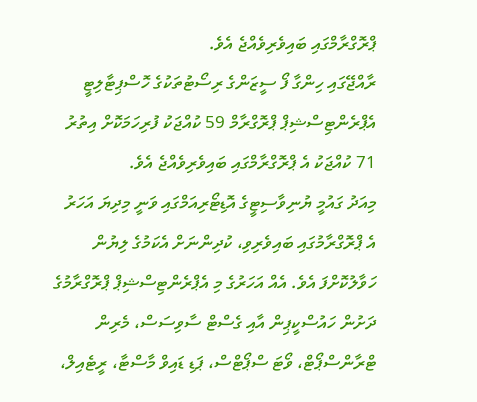ޕްރޮގްރާމްގައި ބައިވެރިވެއްޖެ އެވެ.
ރާއްޖޭގައި ހިންގާ ފޯ ސީޒަންގެ ރިސޯޓުތަކުގެ ހޮސްޕިޓާލިޓީ އެޕްރެންޓިސްޝިޕް ޕްރޮގްރާމް 59 ކުއްޖަކު ފުރިހަމަކޮށް އިތުރު 71 ކުއްޖަކު އެ ޕްރޮގްރާމްގައި ބައިވެރިވެއްޖެ އެވެ.
މިއަދު ގައުމީ ޔުނިވާސިޓީގެ އޮޑިޓޯރިއަމްގައި ވަނީ މިދިޔަ އަހަރު އެ ޕްރޮގްރާމުގައި ބައިވެރިވި، ކުދިންނަށް އެކަމުގެ ލިޔުން ހަވާލުކޮށްފަ އެވެ. އެއް އަހަރުގެ މި އެޕްރެންޓިސްޝިޕް ޕްރޮގްރާމުގެ ދަށުން ހައުސްކީޕިން އާއި ގެސްޓް ސާވިސަސް، މެރިން ޓްރާންސްޕޯޓް، ވޯޓަ ސްޕޯޓްސް، ޕަޑި ޑައިވް މާސްޓާ، ރީޓެއިލް،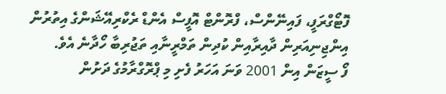ފޮޓޯގްރަފީ، ފައިނޭންސް، ފްރޮންޓް އޮފީސް އެންޑް ރެކްރިއޭޝަންގެ އިތުރުން އިންޖިނިއަރިން ދާއިރާއިން ކުދިން ތަމްރީނާއި ތަޖުރިބާ ހޯދާނެ އެވެ.
ފޯ ސީޒަން އިން 2001 ވަނަ އަހަރު ފެށި މި ޕްރޮގްރާމުގެ ދަށުން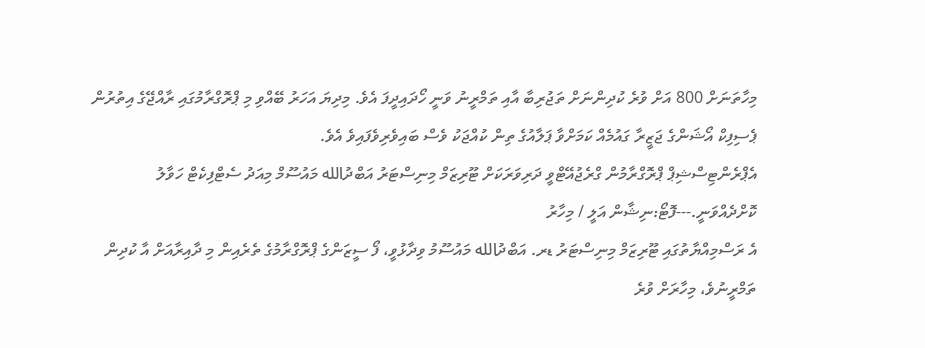މިހާތަނަށް 800 އަށް ވުރެ ކުދިންނަށް ތަޖުރިބާ އާއި ތަމްރީނު ވަނީ ހޯދައިދީފަ އެވެ. މިދިޔަ އަހަރު ބޭއްވި މި ޕްރޮގްރާމުގައި ރާއްޖޭގެ އިތުރުން ޕެސިފިކް އޯޝަންގެ ޖަޒީރާ ގައުމެއް ކަމަށްވާ ޕަލާއުގެ ތިން ކުއްޖަކު ވެސް ބައިވެރިވެފައިވެ އެވެ.
އެޕްރެންޓިސްޝިޕް ޕްރޮގްރާމުން ގްރެޖުއޭޓްވީ ދަރިވަރަކަށް ޓޫރިޒަމް މިނިސްޓަރު އަބްދުالله މައުސޫމް މިއަދު ސެޓްފިކެޓް ހަވާލު ކޮށްދެއްވަނީ.---ފޮޓޯ:ނިޝާން އަލީ / މިހާރު
އެ ރަސްމިއްޔާތުގައި ޓޫރިޒަމް މިނިސްޓަރު ޑރ. އަބްދުالله މައުސޫމު ވިދާޅުވީ، ފޯ ސީޒަންގެ ޕްރޮގްރާމުގެ ތެރެއިން މި ދާއިރާއަށް އާ ކުދިން ތަމްރީނުވެ، މިހާރަށް ވުރެ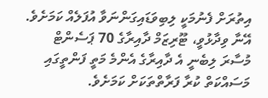އިތުރަށް ފެނުމަކީ ލިބިވަޑައިގަންނަވާ އުފަލެއް ކަމަށެވެ.
އޭނާ ވިދާޅުވީ، ޓޫރިޒަމް ދާއިރާގެ 70 ޕަސެންޓް މުސާރަ ލިބެނީ އެ ދާއިރާގެ އެންމެ މަތީ ފަންތީގައި މަސައްކަތް ކުރާ ފަރާތްތަކަށް ކަމަށެވެ.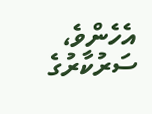އެހެންވެ، ސަރުކާރުގެ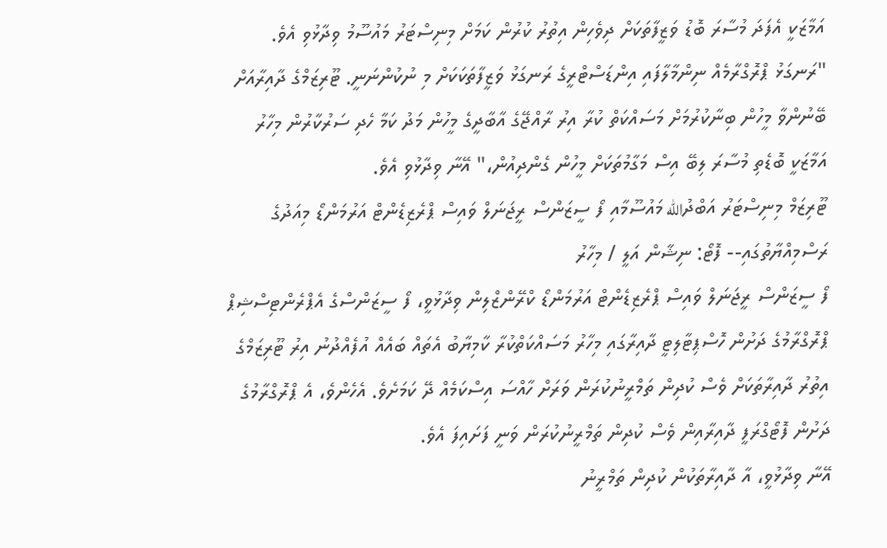އަމާޒަކީ އެފަދަ މުސާރަ ބޮޑު ވަޒީފާތަކަށް ދިވެހިން އިތުރު ކުރުން ކަމަށް މިނިސްޓަރު މައުސޫމު ވިދާޅުވި އެވެ.
"ރަނގަޅު ޕްރޮގްރާމެއް ނިންމާލާފައި އިންޑަސްޓްރީގެ ރަނގަޅު ވަޒީފާތަކަކަށް މި ނުކުންނަނީ. ޓޫރިޒަމްގެ ދާއިރާއަށް ބޭނުންވާ މީހުން ބިނާކުރުމަށް މަސައްކަތް ކުރާ އިރު ރާއްޖޭގެ އާބާދީގެ މީހުން މަދު ކަމާ ހެދި ސަރުކާރުން މިހާރު އަމާޒަކީ ބޮޑެތި މުސާރަ ލިބޭ އިސް މަގާމުތަކަށް މީހުން ގެންދިއުން،" އޭނާ ވިދާޅުވި އެވެ.
ޓޫރިޒަމް މިނިސްޓަރު އަބްދުالله މައުސޫމާއި ފޯ ސީޒަންސް ރީޖަނަލް ވައިސް ޕްރެޒިޑެންޓް އަރުމަންޑޯ މިއަދުގެ ރަސްމިއްޔާތުގައި-- ފޮޓޯ: ނިޝާން އަލީ / މިހާރު
ފޯ ސީޒަންސް ރީޖަނަލް ވައިސް ޕްރެޒިޑެންޓް އަރުމަންޑޯ ކްރޭންޒްލިން ވިދާޅުވީ، ފޯ ސީޒަންސްގެ އެޕްރެންޓިސްޝިޕް ޕްރޮގްރާމުގެ ދަށުން ހޮސްޕިޓާލިޓީ ދާއިރާގައި މިހާރު މަސައްކަތްކުރާ ކާމިޔާބު އެތައް ބައެއް އުފެއްދުނު އިރު ޓޫރިޒަމްގެ އިތުރު ދާއިރާތަކަށް ވެސް ކުދިން ތަމްރީނުކުރަން ވަރަށް ހާއްސަ އިސްކަމެއް ދޭ ކަމަށެވެ. އެހެންވެ، އެ ޕްރޮގްރާމުގެ ދަށުން ފޮޓޯގްރަފީ ދާއިރާއިން ވެސް ކުދިން ތަމްރީނުކުރަން ވަނީ ފަށައިފަ އެވެ.
އޭނާ ވިދާޅުވީ، އާ ދާއިރާތަކުން ކުދިން ތަމްރީނު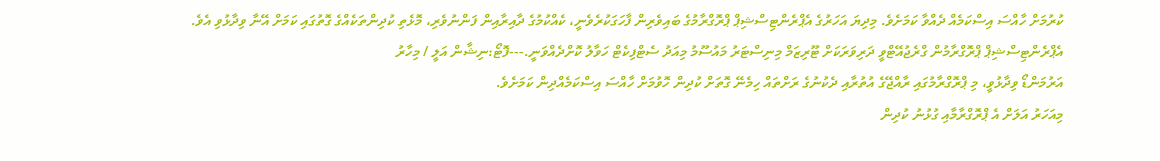ކުރުމަށް ހާއްސަ އިސްކަމެއް ދެއްވާ ކަމަށެވެ. މިދިޔަ އަހަރުގެ އެޕްރެންޓިސްޝިޕް ޕްރޮގްރާމުގެ ބައިވެރިން ފާހަގަކުރެވެނީ، ކެއްކުމުގެ ދާއިރާއިން ފަންނުވެރި، މޮޅެތި ކުދިންތަކެއްގެ ގޮތުގައި ކަމަށް އޭނާ ވިދާޅުވި އެވެ.
އެޕްރެންޓިސްޝިޕް ޕްރޮގްރާމުން ގްރެޖުއޭޓްވީ ދަރިވަރަކަށް ޓޫރިޒަމް މިނިސްޓަރު މައުސޫމު މިއަދު ސެޓްފިކެޓް ހަވާލު ކޮށްދެއްވަނީ.---ފޮޓޯ:ނިޝާން އަލީ / މިހާރު
އަރުމަންޑޯ ވިދާޅުވީ، މި ޕްރޮގްރާމުގައި ރާއްޖޭގެ އުތުރާއި ދެކުނުގެ ރަށްތައް ހިމެނޭ ގޮތަށް ކުދިން ހޮވުމަށް ހާއްސަ އިސްކަމެއްދިން ކަމަށެވެ.
މިއަހަރު އަލަށް އެ ޕްރޮގްރާމާއި ގުޅުނު ކުދިން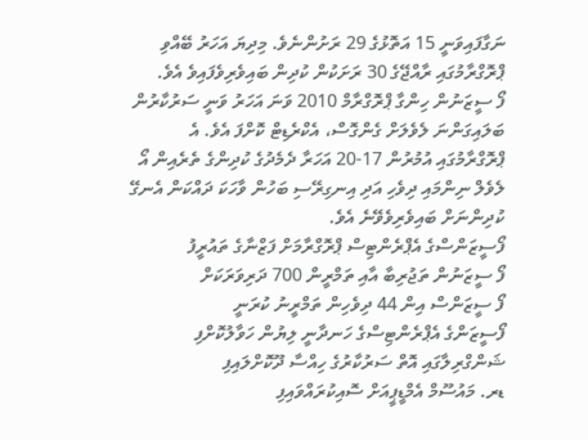ނަގާފައިވަނީ 15 އަތޮޅުގެ 29 ރަށުންނެވެ. މިދިޔަ އަހަރު ބޭއްވި ޕްރޮގްރާމުގައި ރާއްޖޭގެ 30 ރަށަކުން ކުދިން ބައިވެރިވެފައިވެ އެވެ.
ފޯ ސީޒަނުން ހިންގާ ޕްރޮގްރާމް 2010 ވަނަ އަހަރު ވަނީ ސަރުކާރުން ބަލައިގަންނަ ލެވެލަށް ގެންގޮސް، އެކްރެޑިޓް ކޮށްފަ އެވެ. އެ ޕްރޮގްރާމުގައި އުމުރުން 17-20 އަހަރާ ދެމެދުގެ ކުދިންގެ ތެރެއިން އޯ ލެވެލް ނިންމައި ދިވެހި އަދި އިނގިރޭސި ބަހުން ވާހަކަ ދައްކަން އެނގޭ ކުދިންނަށް ބައިވެރިވެވޭނެ އެވެ.
ފޯސީޒަންސްގެ އެޕްރެންޓިސް ޕްރޮގްރާމަށް ފަޒްނާގެ ތައުރީފު
ފޯ ސީޒަނުން ތަޖުރިބާ އާއި ތަމްރީން 700 ދަރިވަރަކަށް
ފޯ ސީޒަންސް އިން 44 ދިވެހިން ތަމްރީނު ކުރަނީ
ފޯސީޒަންގެ އެޕްރެންޓިސްގެ ހަނދާނީ ލިޔުން ހަވާލުކޮށްފި
ޝަންގްރިލާގައި އޮތް ސަރުކާރުގެ ހިއްސާ ދޫކޮށްލައިފި
ޑރ. މައުސޫމް އެމްޑީޕީއަށް ސޮއިކުރައްވައިފި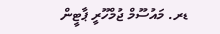ޑރ. މައުސޫމް ޖުމްހޫރީ ޕާޓީން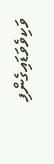ވަކިވެވަޑައިގެންފި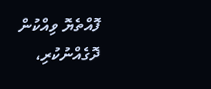ފޮއްތެޔޮ ވިއްކުން ދޮގެއްނުކުރި،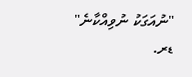"ނުއަގަކު ނުވިއްކާނެ"
ޑރ.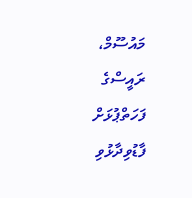މައުސޫމް، ރައީސްގެ ފަހަތްޕުޅަށް
ފާޑުވިދާޅުވި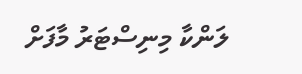ލަންކާ މިނިސްޓަރު މާފަށް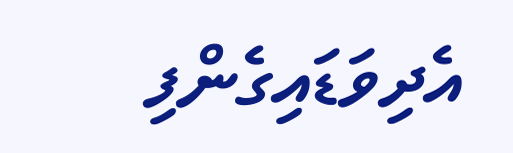އެދިވަޑައިގެންފި